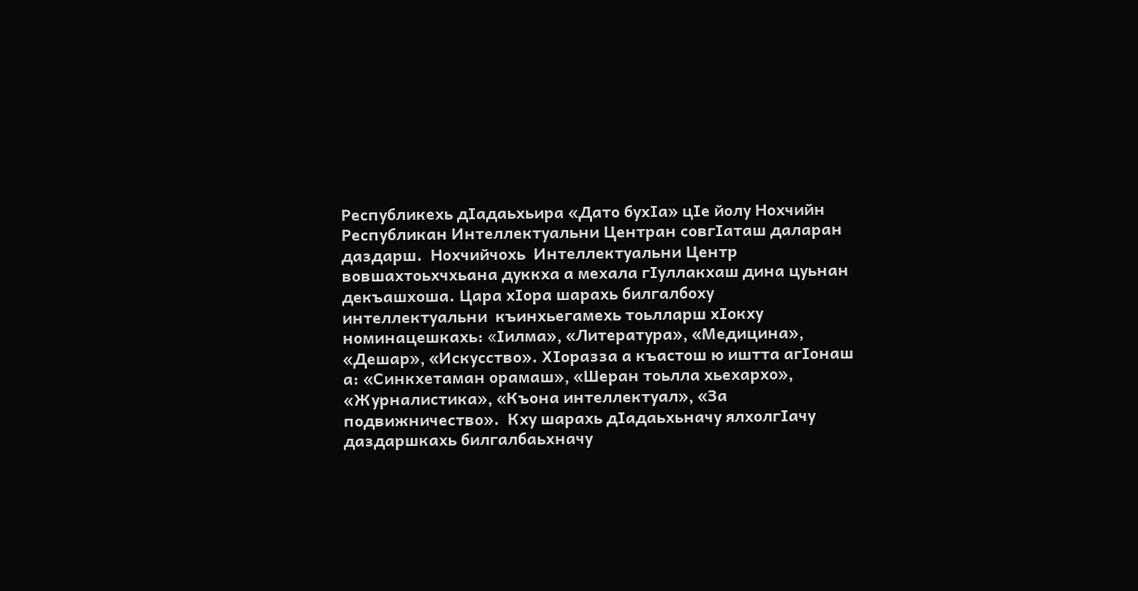Республикехь дIадаьхьира «Дато бухIа» цIе йолу Нохчийн Республикан Интеллектуальни Центран совгIаташ даларан даздарш.  Нохчийчохь  Интеллектуальни Центр вовшахтоьхчхьана дуккха а мехала гIуллакхаш дина цуьнан декъашхоша. Цара хIора шарахь билгалбоху интеллектуальни  къинхьегамехь тоьлларш хIокху номинацешкахь: «Iилма», «Литература», «Медицина», «Дешар», «Искусство». ХIоразза а къастош ю иштта агIонаш а: «Синкхетаман орамаш», «Шеран тоьлла хьехархо», «Журналистика», «Къона интеллектуал», «За подвижничество».  Кху шарахь дIадаьхьначу ялхолгIачу даздаршкахь билгалбаьхначу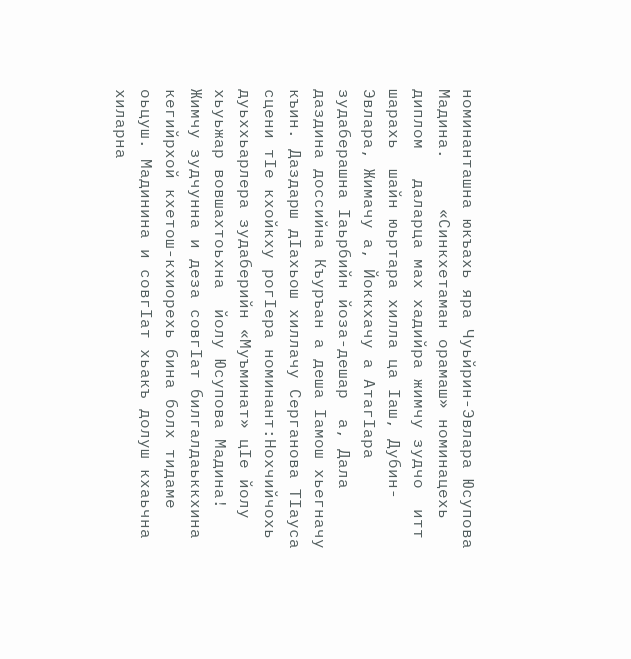номинанташна юкъахь яра Чуьйрин-Эвлара Юсупова Мадина.     «Синкхетаман орамаш» номинацехь диплом   даларца мах хадийра жимчу зудчо  итт шарахь  шайн юьртара хилла ца Iаш, Дубин-Эвлара, Жимачу а, Йоккхачу а АтагIара  зудаберашна Iаьрбийн йоза-дешар  а, Дала даздина доссийна Къуръан а деша Iамош хьегначу къин. Даздарш дIахьош хиллачу Серганова ТIауса сцени тIе кхойкху рогIера номинант:Нохчийчохь дуьххьарлера зудаберийн «Муъминат» цIе йолу хьуьжар вовшахтоьхна  йолу Юсупова Мадина!
Жимчу зудчунна и деза совгIат билгалдаьккхина кегийрхой кхетош-кхиорехь бина болх тидаме оьцуш. Мадинина и совгIат хьакъ долуш кхаьчна хиларна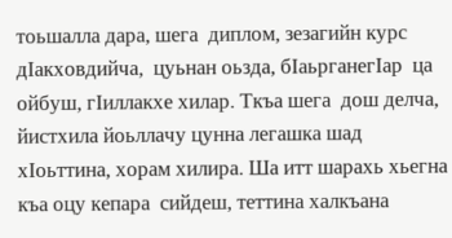тоьшалла дара, шега  диплом, зезагийн курс дIакховдийча,  цуьнан оьзда, бIаьрганегIар  ца ойбуш, гIиллакхе хилар. Ткъа шега  дош делча, йистхила йоьллачу цунна легашка шад хIоьттина, хорам хилира. Ша итт шарахь хьегна къа оцу кепара  сийдеш, теттина халкъана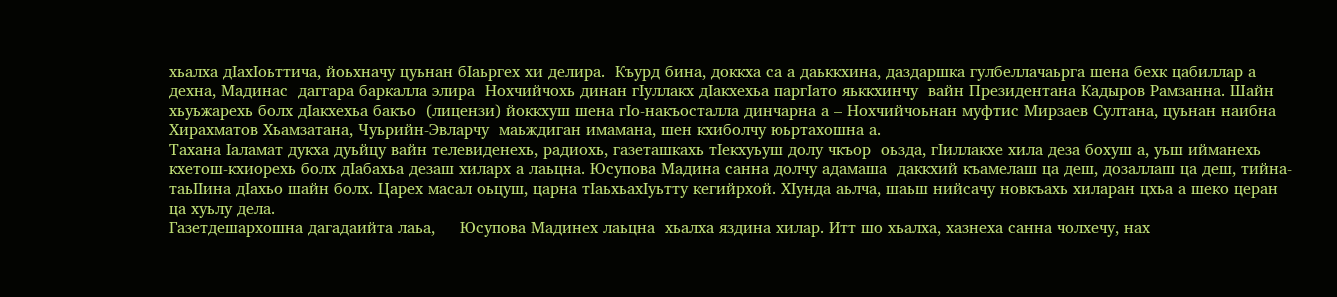хьалха дIахIоьттича, йоьхначу цуьнан бIаьргех хи делира.  Къурд бина, доккха са а даьккхина, даздаршка гулбеллачаьрга шена бехк цабиллар а дехна, Мадинас  даггара баркалла элира  Нохчийчохь динан гIуллакх дIакхехьа паргIато яьккхинчу  вайн Президентана Кадыров Рамзанна. Шайн хьуьжарехь болх дIакхехьа бакъо  (лицензи) йоккхуш шена гIо-накъосталла динчарна а – Нохчийчоьнан муфтис Мирзаев Султана, цуьнан наибна Хирахматов Хьамзатана, Чуьрийн-Эвларчу  маьждиган имамана, шен кхиболчу юьртахошна а.
Тахана Iаламат дукха дуьйцу вайн телевиденехь, радиохь, газеташкахь тIекхуьуш долу чкъор  оьзда, гIиллакхе хила деза бохуш а, уьш ийманехь кхетош-кхиорехь болх дIабахьа дезаш хиларх а лаьцна. Юсупова Мадина санна долчу адамаша  даккхий къамелаш ца деш, дозаллаш ца деш, тийна-таьIIина дIахьо шайн болх. Царех масал оьцуш, царна тIаьхьахIуьтту кегийрхой. ХIунда аьлча, шаьш нийсачу новкъахь хиларан цхьа а шеко церан ца хуьлу дела.
Газетдешархошна дагадаийта лаьа,     Юсупова Мадинех лаьцна  хьалха яздина хилар. Итт шо хьалха, хазнеха санна чолхечу, нах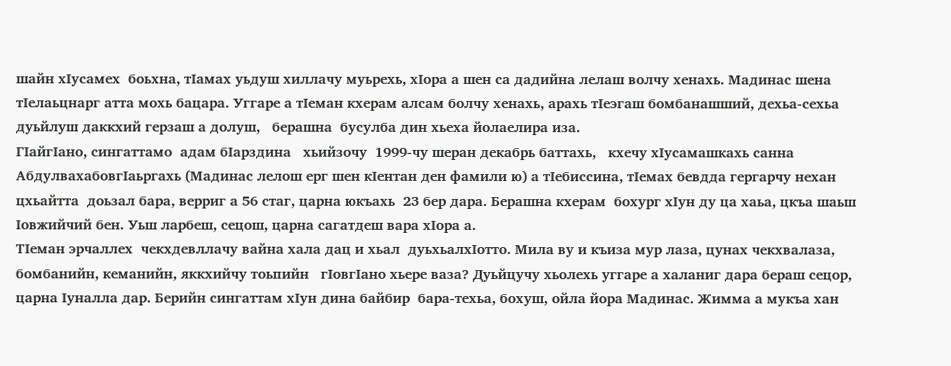шайн хIусамех  боьхна, тIамах уьдуш хиллачу муьрехь, хIора а шен са дадийна лелаш волчу хенахь. Мадинас шена тIелаьцнарг атта мохь бацара. Уггаре а тIеман кхерам алсам болчу хенахь, арахь тIеэгаш бомбанашший, дехьа-сехьа дуьйлуш даккхий герзаш а долуш,   берашна  бусулба дин хьеха йолаелира иза.
ГIайгIано, сингаттамо  адам бIарздина   хьийзочу  1999-чу шеран декабрь баттахь,   кхечу хIусамашкахь санна АбдулвахабовгIаьргахь (Мадинас лелош ерг шен кIентан ден фамили ю) а тIебиссина, тIемах бевдда гергарчу нехан цхьайтта  доьзал бара, верриг а 56 стаг, царна юкъахь  23 бер дара. Берашна кхерам  бохург хIун ду ца хаьа, цкъа шаьш Iовжийчий бен. Уьш ларбеш, сецош, царна сагатдеш вара хIора а.
ТIеман эрчаллех  чекхдевллачу вайна хала дац и хьал  дуьхьалхIотто. Мила ву и къиза мур лаза, цунах чекхвалаза, бомбанийн, кеманийн, яккхийчу тоьпийн   гIовгIано хьере ваза? Дуьйцучу хьолехь уггаре а халаниг дара бераш сецор, царна Iуналла дар. Берийн сингаттам хIун дина байбир  бара-техьа, бохуш, ойла йора Мадинас. Жимма а мукъа хан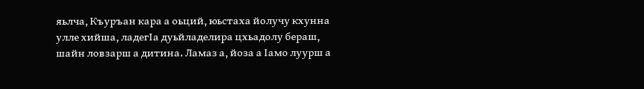яьлча, Къуръан кара а оьций, юьстаха йолучу кхунна улле хийша, ладегIа дуьйладелира цхьадолу бераш, шайн ловзарш а дитина. Ламаз а, йоза а Iамо луурш а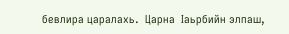бевлира царалахь.  Царна  Iаьрбийн элпаш,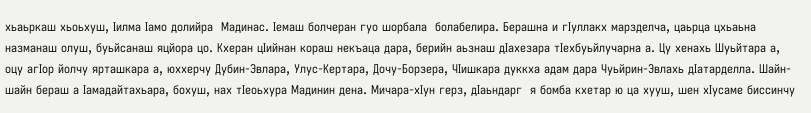хьаьркаш хьоьхуш, Iилма Iамо долийра  Мадинас. Iемаш болчеран гуо шорбала  болабелира. Берашна и гIуллакх марзделча, цаьрца цхьаьна назманаш олуш, буьйсанаш яцйора цо. Кхеран цIийнан кораш некъаца дара, берийн аьзнаш дIахезара тIехбуьйлучарна а. Цу хенахь Шуьйтара а, оцу агIор йолчу ярташкара а, юххерчу Дубин-Эвлара, Улус-Кертара, Дочу-Борзера, ЧIишкара дуккха адам дара Чуьйрин-Эвлахь дIатарделла. Шайн-шайн бераш а Iамадайтахьара, бохуш, нах тIеоьхура Мадинин дена. Мичара-хIун герз, дIаьндарг  я бомба кхетар ю ца хууш, шен хIусаме биссинчу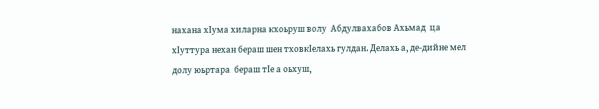нахана хIума хиларна кхоьруш волу  Абдулвахабов Ахьмад  ца хIуттура нехан бераш шен тховкIелахь гулдан. Делахь а, де-дийне мел долу юьртара  бераш тIе а оьхуш,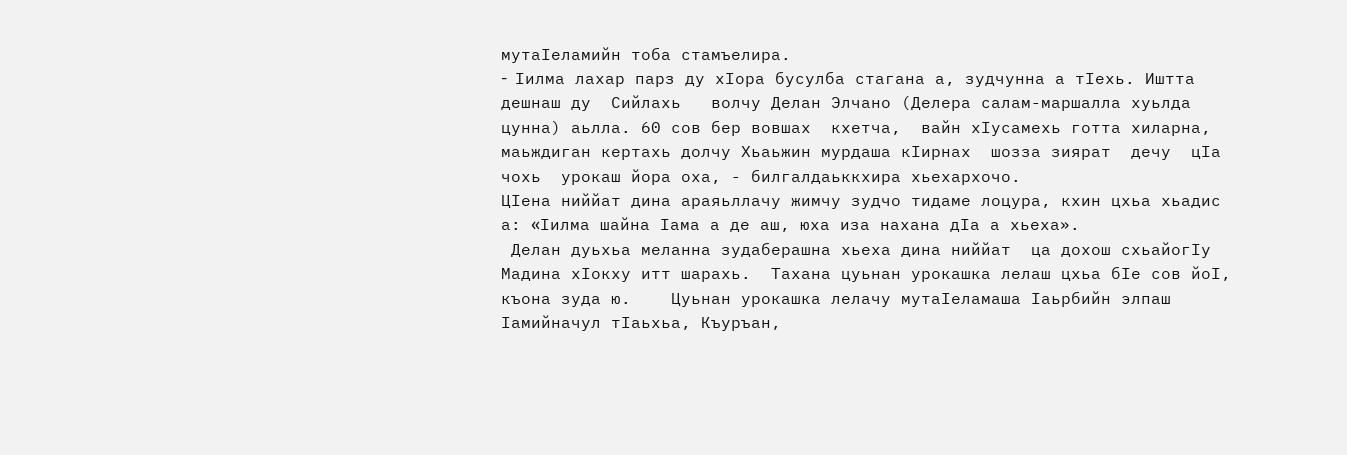мутаIеламийн тоба стамъелира.
-  Iилма лахар парз ду хIора бусулба стагана а, зудчунна а тIехь. Иштта дешнаш ду  Сийлахь   волчу Делан Элчано (Делера салам-маршалла хуьлда цунна) аьлла. 60 сов бер вовшах  кхетча,  вайн хIусамехь готта хиларна,   маьждиган кертахь долчу Хьаьжин мурдаша кIирнах  шозза зиярат  дечу  цIа чохь  урокаш йора оха, - билгалдаьккхира хьехархочо.
ЦIена ниййат дина араяьллачу жимчу зудчо тидаме лоцура, кхин цхьа хьадис а: «Iилма шайна Iама а де аш, юха иза нахана дIа а хьеха».
 Делан дуьхьа меланна зудаберашна хьеха дина ниййат  ца дохош схьайогIу Мадина хIокху итт шарахь.  Тахана цуьнан урокашка лелаш цхьа бIе сов йоI, къона зуда ю.    Цуьнан урокашка лелачу мутаIеламаша Iаьрбийн элпаш Iамийначул тIаьхьа, Къуръан,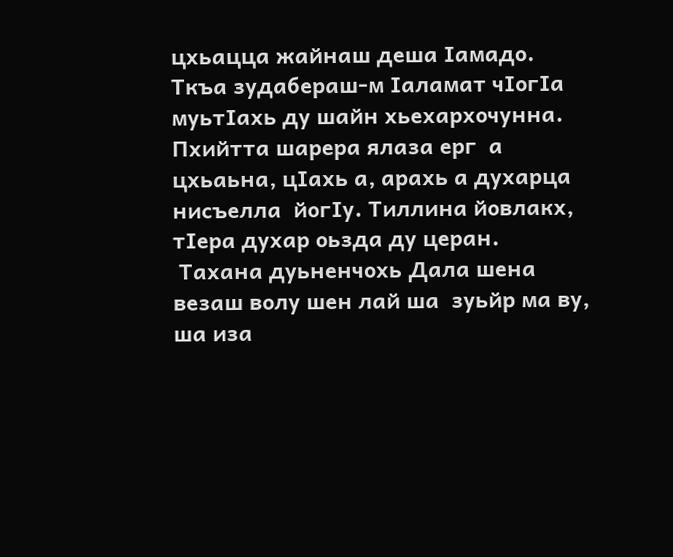цхьацца жайнаш деша Iамадо.  Ткъа зудабераш-м Iаламат чIогIа муьтIахь ду шайн хьехархочунна. Пхийтта шарера ялаза ерг  а цхьаьна, цIахь а, арахь а духарца нисъелла  йогIу. Тиллина йовлакх, тIера духар оьзда ду церан.
 Тахана дуьненчохь Дала шена везаш волу шен лай ша  зуьйр ма ву, ша иза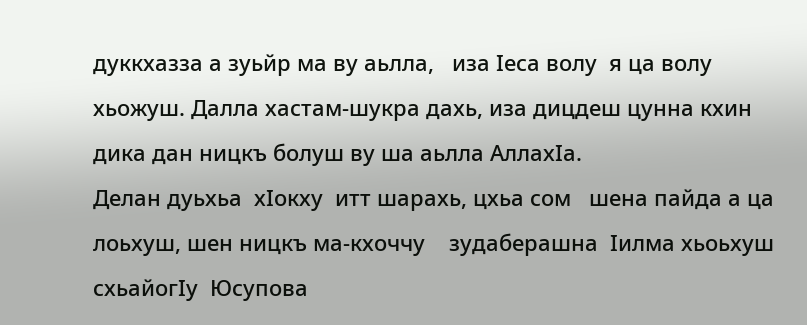дуккхазза а зуьйр ма ву аьлла,   иза Iеса волу  я ца волу хьожуш. Далла хастам-шукра дахь, иза дицдеш цунна кхин  дика дан ницкъ болуш ву ша аьлла АллахIа.
Делан дуьхьа  хIокху  итт шарахь, цхьа сом   шена пайда а ца лоьхуш, шен ницкъ ма-кхоччу    зудаберашна  Iилма хьоьхуш схьайогIу  Юсупова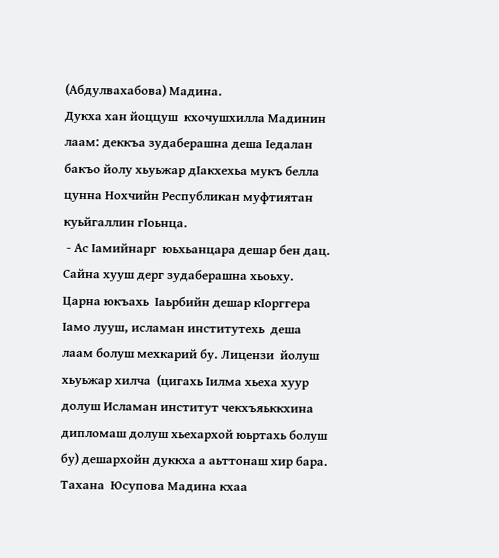(Абдулвахабова) Мадина.
Дукха хан йоццуш  кхочушхилла Мадинин лаам: деккъа зудаберашна деша Iедалан бакъо йолу хьуьжар дIакхехьа мукъ белла цунна Нохчийн Республикан муфтиятан куьйгаллин гIоьнца.
 - Ас Iамийнарг  юьхьанцара дешар бен дац. Сайна хууш дерг зудаберашна хьоьху. Царна юкъахь  Iаьрбийн дешар кIорггера Iамо лууш, исламан институтехь  деша лаам болуш мехкарий бу. Лицензи  йолуш хьуьжар хилча  (цигахь Iилма хьеха хуур долуш Исламан институт чекхъяьккхина дипломаш долуш хьехархой юьртахь болуш бу) дешархойн дуккха а аьттонаш хир бара.
Тахана  Юсупова Мадина кхаа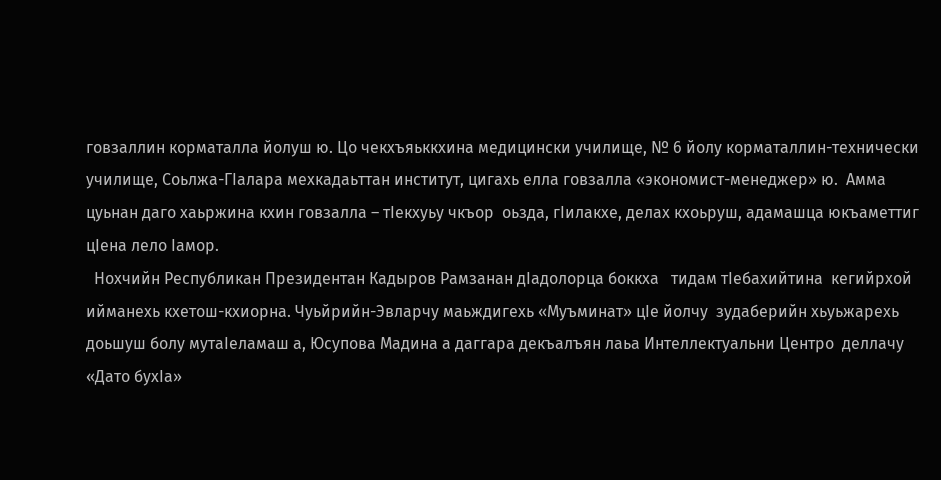говзаллин корматалла йолуш ю. Цо чекхъяьккхина медицински училище, № 6 йолу корматаллин-технически училище, Соьлжа-ГIалара мехкадаьттан институт, цигахь елла говзалла «экономист-менеджер» ю.  Амма цуьнан даго хаьржина кхин говзалла – тIекхуьу чкъор  оьзда, гIилакхе, делах кхоьруш, адамашца юкъаметтиг цIена лело Iамор.
  Нохчийн Республикан Президентан Кадыров Рамзанан дIадолорца боккха   тидам тIебахийтина  кегийрхой ийманехь кхетош-кхиорна. Чуьйрийн-Эвларчу маьждигехь «Муъминат» цIе йолчу  зудаберийн хьуьжарехь доьшуш болу мутаIеламаш а, Юсупова Мадина а даггара декъалъян лаьа Интеллектуальни Центро  деллачу  «Дато бухIа»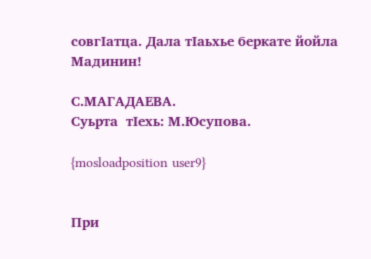совгIатца. Дала тIаьхье беркате йойла Мадинин!

С.МАГАДАЕВА.
Суьрта  тIехь: М.Юсупова.

{mosloadposition user9}


При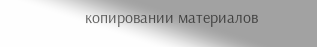копировании материалов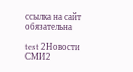ссылка на сайт обязательна

test 2Новости СМИ2